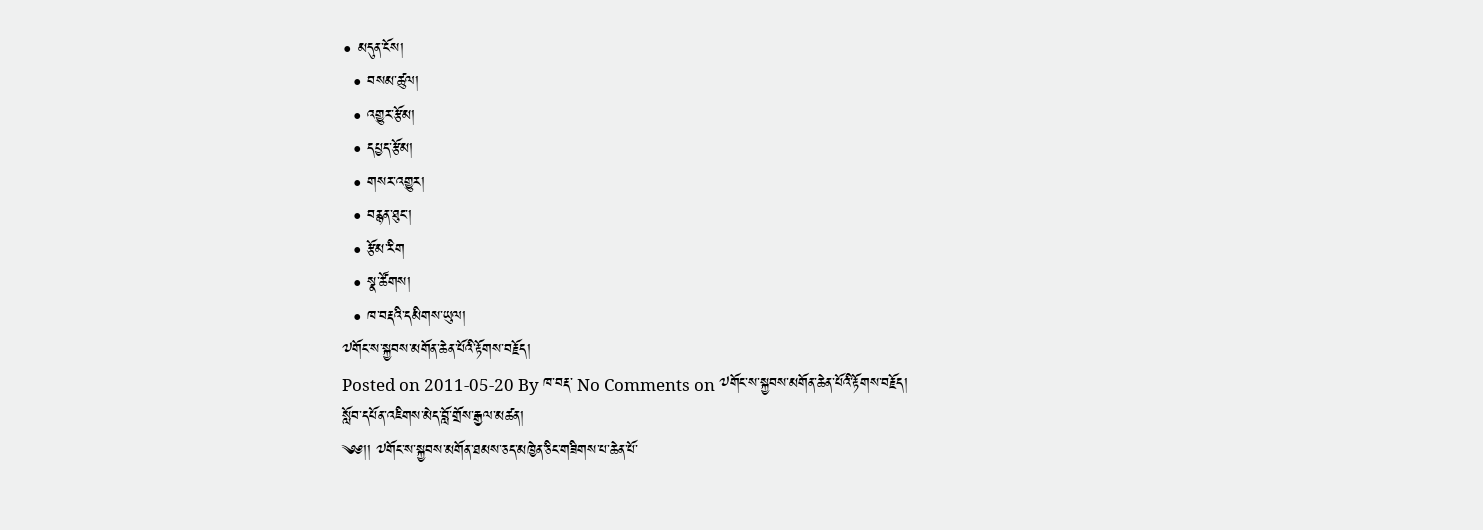• མདུན་ངོས།
  • བསམ་ཚུལ།
  • འགྱུར་རྩོམ།
  • དཔྱད་རྩོམ།
  • གསར་འགྱུར།
  • བརྙན་ཐུང་།
  • རྩོམ་རིག
  • སྣ་ཚོགས།
  • ཁ་བརྡའི་དམིགས་ཡུལ།
༧གོང་ས་སྐྱབས་མགོན་ཆེན་པོའི་རྟོགས་བརྗོད།
Posted on 2011-05-20 By ཁ་བརྡ་ No Comments on ༧གོང་ས་སྐྱབས་མགོན་ཆེན་པོའི་རྟོགས་བརྗོད།
སློབ་དཔོན་འཇིགས་མེད་བློ་གྲོས་རྒྱལ་མཚན།
༄༅།། ༧གོང་ས་སྐྱབས་མགོན་ཐམས་ཅད་མཁྱེན་ཅིང་གཟིགས་པ་ཆེན་པོ་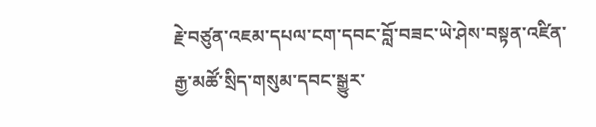རྗེ་བཙུན་འཇམ་དཔལ་ངག་དབང་བློ་བཟང་ཡེ་ཤེས་བསྟན་འཛིན་
རྒྱ་མཚོ་སྲིད་གསུམ་དབང་སྒྱུར་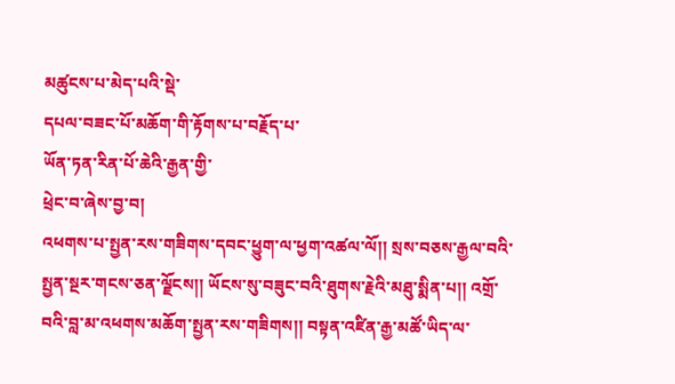མཚུངས་པ་མེད་པའི་སྡེ་
དཔལ་བཟང་པོ་མཆོག་གི་རྟོགས་པ་བརྗོད་པ་
ཡོན་ཏན་རིན་པོ་ཆེའི་རྒྱན་གྱི་
ཕྲེང་བ་ཞེས་བྱ་བ།
འཕགས་པ་སྤྱན་རས་གཟིགས་དབང་ཕྱུག་ལ་ཕྱག་འཚལ་ལོ།། སྲས་བཅས་རྒྱལ་བའི་སྤྱན་སྔར་གངས་ཅན་ལྗོངས།། ཡོངས་སུ་བཟུང་བའི་ཐུགས་རྗེའི་མཐུ་སྨིན་པ།། འགྲོ་བའི་བླ་མ་འཕགས་མཆོག་སྤྱན་རས་གཟིགས།། བསྟན་འཛིན་རྒྱ་མཚོ་ཡིད་ལ་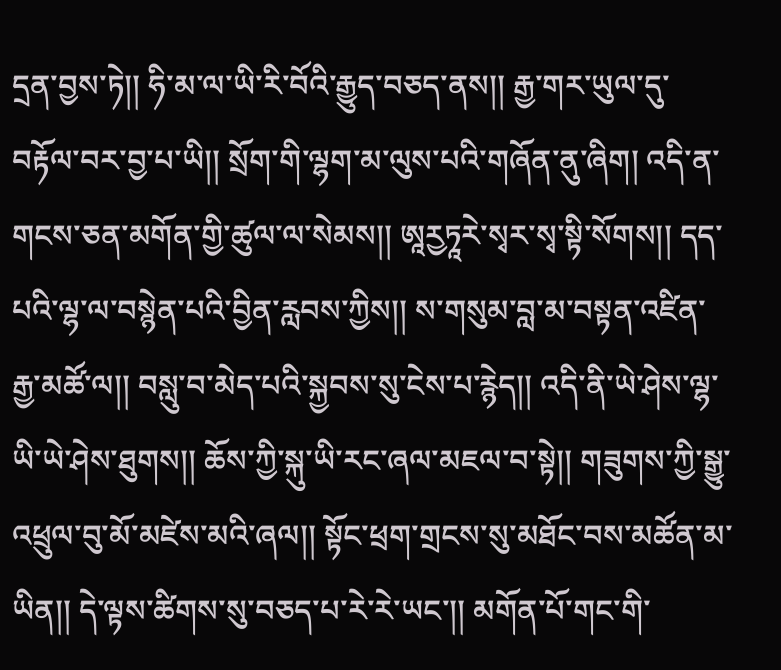དྲན་བྱས་ཏེ།། ཧི་མ་ལ་ཡི་རི་བོའི་རྒྱུད་བཅད་ནས།། རྒྱ་གར་ཡུལ་དུ་བརྟོལ་བར་བྱ་པ་ཡི།། སྲོག་གི་ལྷག་མ་ལུས་པའི་གཞོན་ནུ་ཞིག། འདི་ན་གངས་ཅན་མགོན་གྱི་ཚུལ་ལ་སེམས།། ཨཱརྱཏཱརེ་སྭར་སྭ་སྟི་སོགས།། དད་པའི་ལྷ་ལ་བསྙེན་པའི་བྱིན་རླབས་ཀྱིས།། ས་གསུམ་བླ་མ་བསྟན་འཛིན་རྒྱ་མཚོ་ལ།། བསླུ་བ་མེད་པའི་སྐྱབས་སུ་ངེས་པ་རྙེད།། འདི་ནི་ཡེ་ཤེས་ལྷ་ཡི་ཡེ་ཤེས་ཐུགས།། ཆོས་ཀྱི་སྐུ་ཡི་རང་ཞལ་མཇལ་བ་སྟེ།། གཟུགས་ཀྱི་སྒྱུ་འཕྲུལ་བུ་མོ་མཛེས་མའི་ཞལ།། སྟོང་ཕྲག་གྲངས་སུ་མཐོང་བས་མཚོན་མ་ཡིན།། དེ་ལྟས་ཚིགས་སུ་བཅད་པ་རེ་རེ་ཡང་།། མགོན་པོ་གང་གི་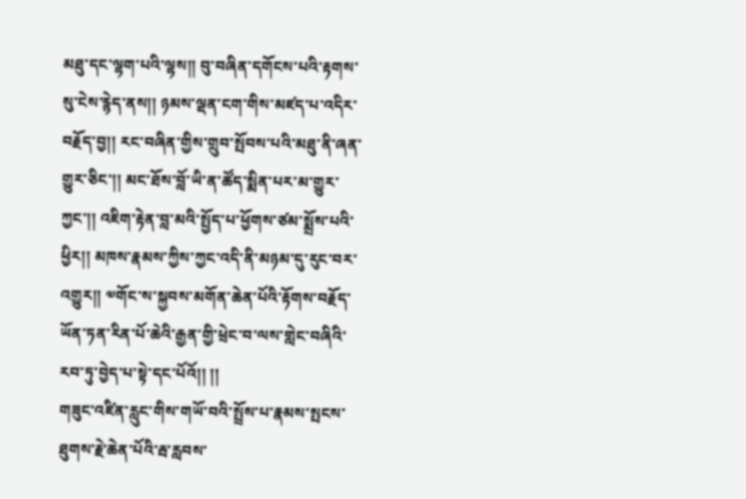མཐུ་དང་ལྷག་པའི་ལྷས།། བུ་བཞིན་དགོངས་པའི་རྟགས་སུ་ངེས་རྙེད་ནས།། ཉམས་ལྡན་ངག་གིས་མཛད་པ་འདིར་བརྗོད་བྱ།། རང་བཞིན་གྱིས་གྲུབ་སྤོབས་པའི་མཐུ་ནི་ཞན་གྱུར་ཅིང་།། མང་ཐོས་བློ་ཡི་ན་ཚོད་སྨིན་པར་མ་གྱུར་ཀྱང་།། འཇིག་རྟེན་བླ་མའི་སྤྱོད་པ་ཕྱོགས་ཙམ་སྨྲོས་པའི་ཕྱིར།། མཁས་རྣམས་ཀྱིས་ཀྱང་འདི་ནི་མཉམ་དུ་རུང་བར་འགྱུར།། ༧གོང་ས་སྐྱབས་མགོན་ཆེན་པོའི་རྟོགས་བརྗོད་ཡོན་ཏན་རིན་པོ་ཆེའི་རྒྱན་གྱི་ཕྲེང་བ་ལས་གླེང་བཞིའི་རབ་ཏུ་བྱེད་པ་སྟེ་དང་པོའོ།། །།
གཟུང་འཛིན་རླུང་གིས་གཡོ་བའི་སྤྲོས་པ་རྣམས་སྤངས་ཐུགས་རྗེ་ཆེན་པོའི་རྦ་རླབས་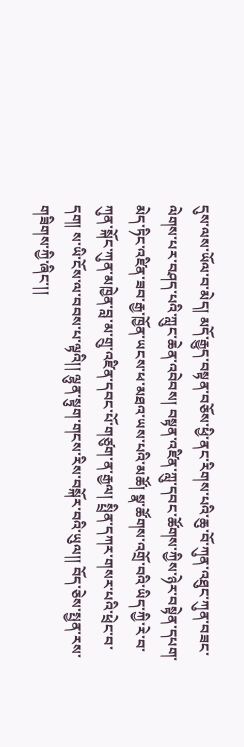དུས་ལས་ཡོལ་བ་མེད། མདོ་རྒྱུད་བསྟན་བཅོས་ཕྱི་ནང་རིགས་པའི་ཆུ་བོ་ཀུན་འཐུང་ཀུན་བཟང་ལེགས་པར་བཤད་པའི་ཀླུང་ཆེན་འབེབས། བསྟན་འཛིན་ཀླུ་དབང་ཚོགས་ཀྱིས་ཉེར་བསྟེན་དཔག་མེད་ཏིང་འཛིན་ཟབ་རྒྱ་ཁྱོན་ཡངས་ཕ་མཐའ་ཡས་པའི་མཚོ། སྣ་ཚོགས་འགྲོ་བའི་ཡིད་ཀྱི་རེ་བ་ཀུན་སྐོང་ཀུན་མཁྱེན་བླ་མ་གྲུ་འཛིན་དབང་པོ་གཙུག་ན་རྒྱལ། སྤྲིན་དཀར་གསར་པའི་ཕྲེང་བ་དག། ས་ཡི་ངོས་ལ་བབས་པ་ལྟའི།། ལྷུན་སྟུག་གངས་རིས་བསྐོར་བའི་ཡུལ།། བོད་ཅེས་སྤྱན་རས་གཟིགས་ཀྱི་ཞིང་།།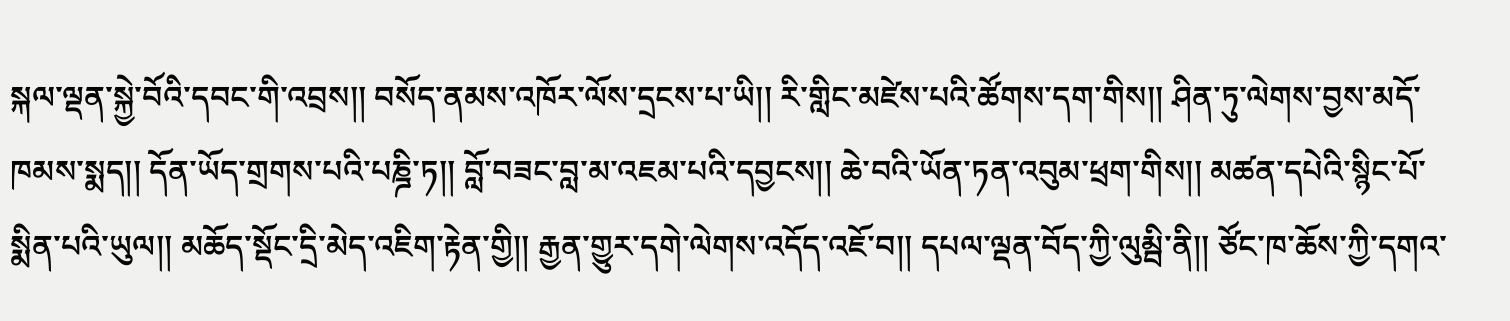སྐལ་ལྡན་སྐྱེ་བོའི་དབང་གི་འབྲས།། བསོད་ནམས་འཁོར་ལོས་དྲངས་པ་ཡི།། རི་གླིང་མཛེས་པའི་ཚོགས་དག་གིས།། ཤིན་ཏུ་ལེགས་བྱས་མདོ་ཁམས་སྨད།། དོན་ཡོད་གྲགས་པའི་པཎྜི་ཏ།། བློ་བཟང་བླ་མ་འཇམ་པའི་དབྱངས།། ཆེ་བའི་ཡོན་ཏན་འབུམ་ཕྲག་གིས།། མཚན་དཔེའི་སྙིང་པོ་སྨིན་པའི་ཡུལ།། མཆོད་སྡོང་དྲི་མེད་འཇིག་རྟེན་གྱི།། རྒྱན་གྱུར་དགེ་ལེགས་འདོད་འཇོ་བ།། དཔལ་ལྡན་བོད་ཀྱི་ལུམྦི་ནི།། ཙོང་ཁ་ཆོས་ཀྱི་དགའ་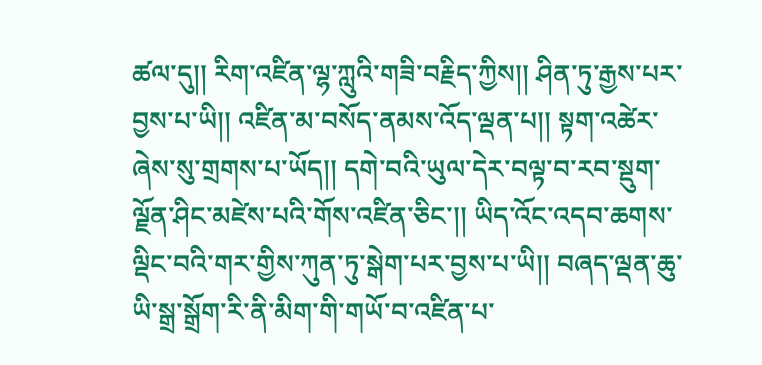ཚལ་དུ།། རིག་འཛིན་ལྷ་ཀླུའི་གཟི་བརྗིད་ཀྱིས།། ཤིན་ཏུ་རྒྱས་པར་བྱས་པ་ཡི།། འཛིན་མ་བསོད་ནམས་འོད་ལྡན་པ།། སྟག་འཚེར་ཞེས་སུ་གྲགས་པ་ཡོད།། དགེ་བའི་ཡུལ་དེར་བལྟ་བ་རབ་སྡུག་ལྗོན་ཤིང་མཛེས་པའི་གོས་འཛིན་ཅིང་།། ཡིད་འོང་འདབ་ཆགས་ལྡིང་བའི་གར་གྱིས་ཀུན་ཏུ་སྒེག་པར་བྱས་པ་ཡི།། བཞད་ལྡན་ཆུ་ཡི་སྒྲ་སྒྲོག་རི་ནི་མིག་གི་གཡོ་བ་འཛིན་པ་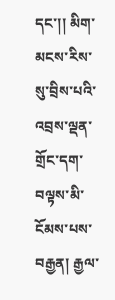དང་།། མིག་མངས་རིས་སུ་བྲིས་པའི་འབྲས་ལྡན་གྲོང་དག་བལྟས་མི་ངོམས་པས་བརྒྱན། རྒྱལ་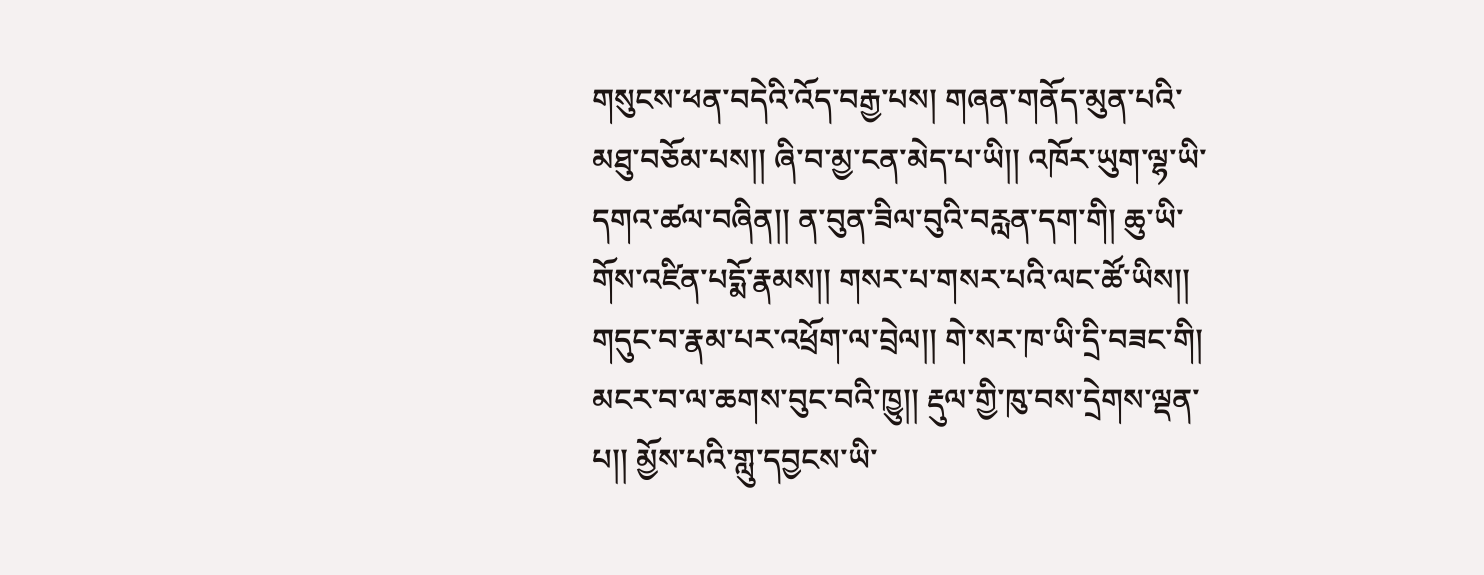གསུངས་ཕན་བདེའི་འོད་བརྒྱ་པས། གཞན་གནོད་མུན་པའི་མཐུ་བཅོམ་པས།། ཞི་བ་མྱ་ངན་མེད་པ་ཡི།། འཁོར་ཡུག་ལྷ་ཡི་དགའ་ཚལ་བཞིན།། ན་བུན་ཟིལ་བུའི་བརླན་དག་གི། ཆུ་ཡི་གོས་འཛིན་པདྨོ་རྣམས།། གསར་པ་གསར་པའི་ལང་ཚོ་ཡིས།། གདུང་བ་རྣམ་པར་འཕྲོག་ལ་བྲེལ།། གེ་སར་ཁ་ཡི་དྲི་བཟང་གི། མངར་བ་ལ་ཆགས་བུང་བའི་ཁྱུ།། རྡུལ་གྱི་ཁུ་བས་དྲེགས་ལྡན་པ།། མྱོས་པའི་གླུ་དབྱངས་ཡི་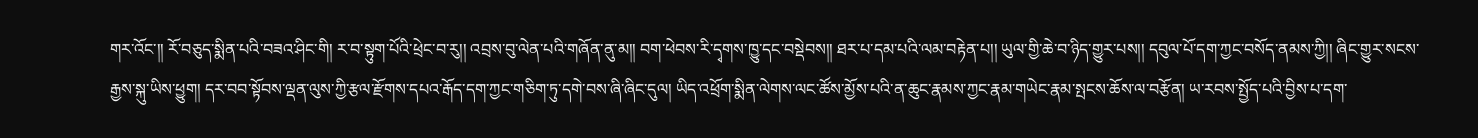གར་འོང་།། རོ་བཅུད་སྨིན་པའི་བཟའ་ཤིང་གི། ར་བ་སྟུག་པོའི་ཕྲེང་བ་རུ།། འབྲས་བུ་ལེན་པའི་གཞོན་ནུ་མ།། བག་ཕེབས་རི་དྭགས་ཁྱུ་དང་བསྡེབས།། ཐར་པ་དམ་པའི་ལམ་བརྟེན་པ།། ཡུལ་གྱི་ཆེ་བ་ཉིད་གྱུར་པས།། དབུལ་པོ་དག་ཀྱང་བསོད་ནམས་ཀྱི།། ཞིང་གྱུར་སངས་རྒྱས་སྐུ་ཡིས་ཕྱུག། དར་བབ་སྟོབས་ལྡན་ལུས་ཀྱི་རྩལ་རྫོགས་དཔའ་རྒོད་དག་ཀྱང་གཅིག་ཏུ་དགེ་བས་ཞི་ཞིང་དུལ། ཡིད་འཕྲོག་སྨིན་ལེགས་ལང་ཚོས་མྱོས་པའི་ན་ཆུང་རྣམས་ཀྱང་རྣམ་གཡེང་རྣམ་སྤངས་ཆོས་ལ་བརྩོན། ཡ་རབས་སྤྱོད་པའི་བྱིས་པ་དག་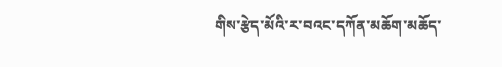གིས་རྩེད་མོའི་ར་བའང་དཀོན་མཆོག་མཆོད་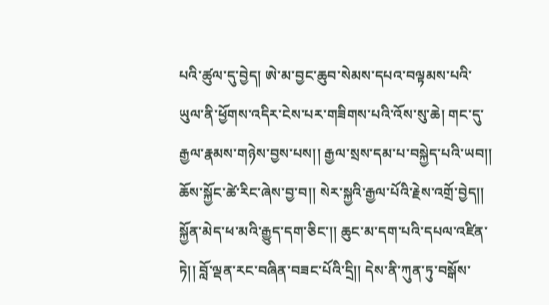པའི་ཚུལ་དུ་བྱེད། ཨེ་མ་བྱང་ཆུབ་སེམས་དཔའ་བལྟམས་པའི་ཡུལ་ནི་ཕྱོགས་འདིར་ངེས་པར་གཟིགས་པའི་འོས་སུ་ཆེ། གང་དུ་རྒྱལ་རྣམས་གཉེས་བྱས་པས།། རྒྱལ་སྲས་དམ་པ་བསྐྱེད་པའི་ཡབ།། ཆོས་སྐྱོང་ཚེ་རིང་ཞེས་བྱ་བ།། སེར་སྐྱའི་རྒྱལ་པོའི་རྗེས་འགྲོ་བྱེད།། སྐྱོན་མེད་ཕ་མའི་རྒྱུད་དག་ཅིང་།། ཆུང་མ་དག་པའི་དཔལ་འཛིན་ཏེ།། བློ་ལྡན་རང་བཞིན་བཟང་པོའི་དྲི།། དེས་ནི་ཀུན་ཏུ་བསྒོས་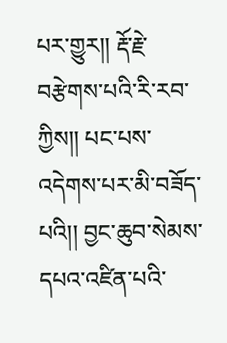པར་གྱུར།། རྡོ་རྗེ་བརྩེགས་པའི་རི་རབ་ཀྱིས།། པང་པས་འདེགས་པར་མི་བཟོད་པའི།། བྱང་ཆུབ་སེམས་དཔའ་འཛིན་པའི་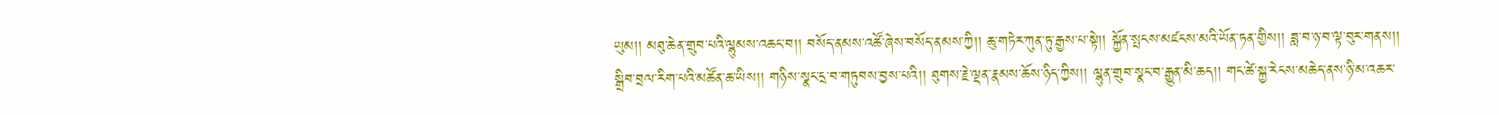ཡུམ།། མཐུ་ཆེན་གྲུབ་པའི་ལྷུམས་འཆང་བ།། བསོད་ནམས་འཚོ་ཞེས་བསོད་ནམས་ཀྱི།། ཆུ་གཏེར་ཀུན་ཏུ་རྒྱས་པ་སྟེ།། སྐྱོན་སྤངས་མཛངས་མའི་ཡོན་ཏན་གྱིས།། ཟླ་བ་ཉ་བ་ལྟ་བུར་གནས།། སྒྲིབ་བྲལ་རིག་པའི་མཚོན་ཆ་ཡིས།། གཉིས་སྣང་དྲ་བ་གཏུབས་བྱས་པའི།། ཐུགས་རྗེ་ལྡན་རྣམས་ཆོས་ཉིད་ཀྱིས།། ལྷུན་གྲུབ་སྣང་བ་རྒྱུན་མི་ཆད།། གང་ཚེ་སྐྱ་རེངས་མཆེད་ནས་ཉི་མ་འཆར་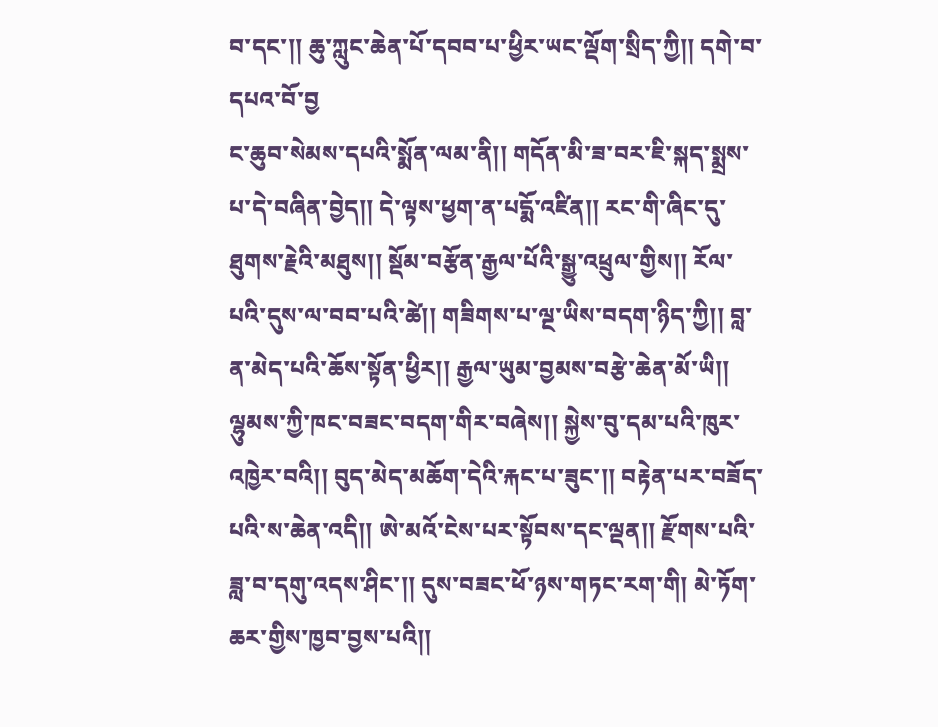བ་དང་།། ཆུ་ཀླུང་ཆེན་པོ་དབབ་པ་ཕྱིར་ཡང་ལྡོག་སྲིད་ཀྱི།། དགེ་བ་དཔའ་བོ་བྱ
ང་ཆུབ་སེམས་དཔའི་སྨོན་ལམ་ནི།། གདོན་མི་ཟ་བར་ཇི་སྐད་སྨྲས་པ་དེ་བཞིན་བྱེད།། དེ་ལྟས་ཕྱག་ན་པདྨོ་འཛིན།། རང་གི་ཞིང་དུ་ཐུགས་རྗེའི་མཐུས།། སྡོམ་བརྩོན་རྒྱལ་པོའི་སྒྱུ་འཕྲུལ་གྱིས།། རོལ་པའི་དུས་ལ་བབ་པའི་ཚེ།། གཟིགས་པ་ལྔ་ཡིས་བདག་ཉིད་ཀྱི།། བླ་ན་མེད་པའི་ཆོས་སྟོན་ཕྱིར།། རྒྱལ་ཡུམ་བྱམས་བརྩེ་ཆེན་མོ་ཡི།། ལྷུམས་ཀྱི་ཁང་བཟང་བདག་གིར་བཞེས།། སྐྱེས་བུ་དམ་པའི་ཁུར་འཁྱེར་བའི།། བུད་མེད་མཆོག་དེའི་རྐང་པ་ཟུང་།། བརྟེན་པར་བཟོད་པའི་ས་ཆེན་འདི།། ཨེ་མའོ་ངེས་པར་སྟོབས་དང་ལྡན།། རྫོགས་པའི་ཟླ་བ་དགུ་འདས་ཤིང་།། དུས་བཟང་ཕོ་ཉས་གཏང་རག་གི། མེ་ཏོག་ཆར་གྱིས་ཁྱབ་བྱས་པའི།།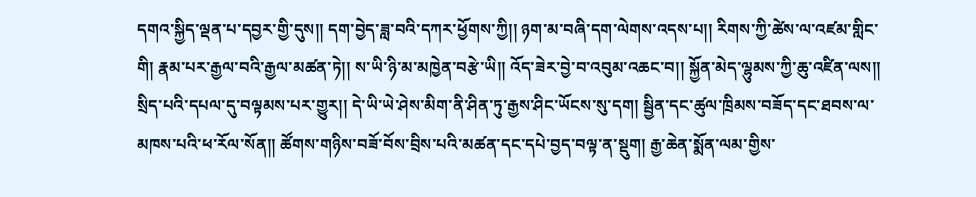དགའ་སྐྱིད་ལྡན་པ་དབྱར་གྱི་དུས།། དག་བྱེད་ཟླ་བའི་དཀར་ཕྱོགས་ཀྱི།། ཉག་མ་བཞི་དག་ལེགས་འདས་པ།། རིགས་ཀྱི་ཚེས་ལ་འཛམ་གླིང་གི། རྣམ་པར་རྒྱལ་བའི་རྒྱལ་མཚན་ཏེ།། ས་ཡི་ཉི་མ་མཁྱེན་བརྩེ་ཡི།། འོད་ཟེར་བྱེ་བ་འབུམ་འཆང་བ།། སྐྱོན་མེད་ལྷུམས་ཀྱི་ཆུ་འཛིན་ལས།། སྲིད་པའི་དཔལ་དུ་བལྟམས་པར་གྱུར།། དེ་ཡི་ཡེ་ཤེས་མིག་ནི་ཤིན་ཏུ་རྒྱས་ཤིང་ཡོངས་སུ་དག། སྦྱིན་དང་ཚུལ་ཁྲིམས་བཟོད་དང་ཐབས་ལ་མཁས་པའི་ཕ་རོལ་སོན།། ཚོགས་གཉིས་བཟོ་བོས་བྲིས་པའི་མཚན་དང་དཔེ་བྱད་བལྟ་ན་སྡུག། རྒྱ་ཆེན་སྨོན་ལམ་གྱིས་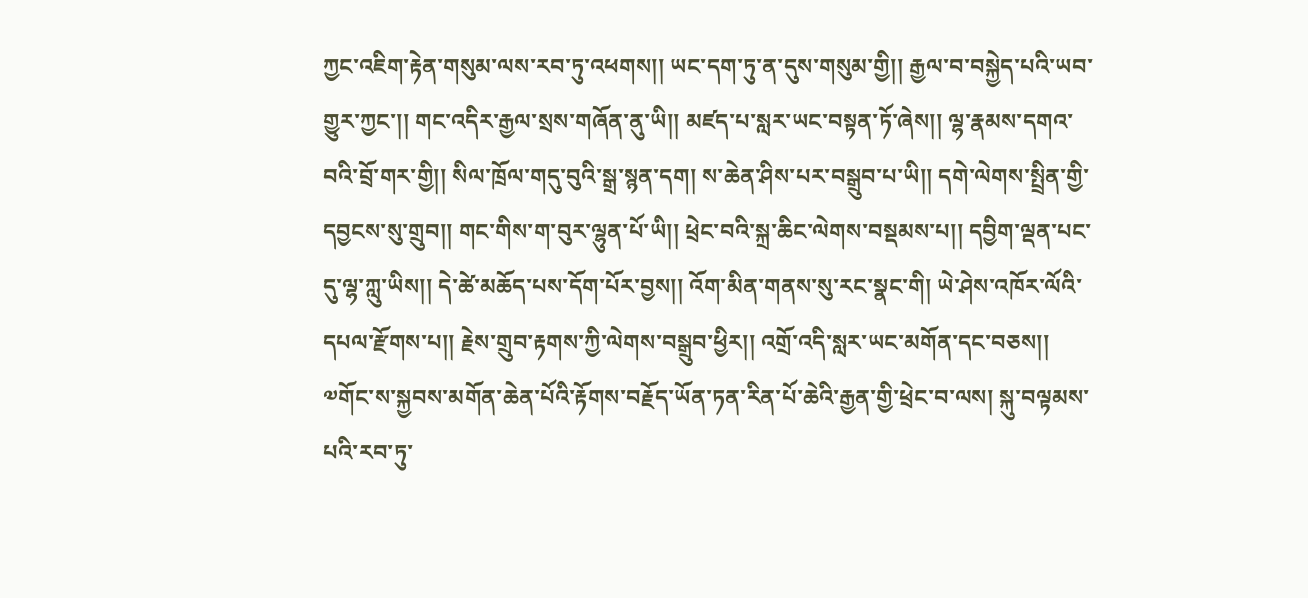ཀྱང་འཇིག་རྟེན་གསུམ་ལས་རབ་ཏུ་འཕགས།། ཡང་དག་ཏུ་ན་དུས་གསུམ་གྱི།། རྒྱལ་བ་བསྐྱེད་པའི་ཡབ་གྱུར་ཀྱང་།། གང་འདིར་རྒྱལ་སྲས་གཞོན་ནུ་ཡི།། མཛད་པ་སླར་ཡང་བསྟན་ཏོ་ཞེས།། ལྷ་རྣམས་དགའ་བའི་བྲོ་གར་གྱི།། སིལ་ཁྲོལ་གདུ་བུའི་སྒྲ་སྙན་དག། ས་ཆེན་ཤིས་པར་བསྒྲུབ་པ་ཡི།། དགེ་ལེགས་སྤྲིན་གྱི་དབྱངས་སུ་གྲུབ།། གང་གིས་ག་བུར་ལྷུན་པོ་ཡི།། ཕྲེང་བའི་སྐྲ་ཆིང་ལེགས་བསྡམས་པ།། དབྱིག་ལྡན་པང་དུ་ལྷ་ཀླུ་ཡིས།། དེ་ཚེ་མཆོད་པས་དོག་པོར་བྱས།། འོག་མིན་གནས་སུ་རང་སྣང་གི། ཡེ་ཤེས་འཁོར་ལོའི་དཔལ་རྫོགས་པ།། རྗེས་གྲུབ་རྟགས་ཀྱི་ལེགས་བསྒྲུབ་ཕྱིར།། འགྲོ་འདི་སླར་ཡང་མགོན་དང་བཅས།། ༧གོང་ས་སྐྱབས་མགོན་ཆེན་པོའི་རྟོགས་བརྗོད་ཡོན་ཏན་རིན་པོ་ཆེའི་རྒྱན་གྱི་ཕྲེང་བ་ལས། སྐུ་བལྟམས་པའི་རབ་ཏུ་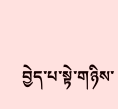བྱེད་པ་སྟེ་གཉིས་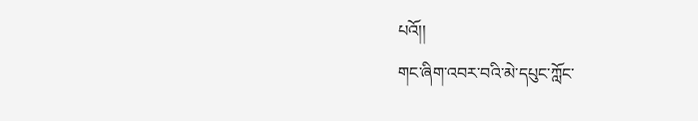པའོ།།
གང་ཞིག་འབར་བའི་མེ་དཔུང་ཀློང་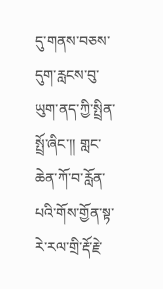དུ་གནས་བཅས་དུག་རླངས་བུ་ཡུག་ནད་ཀྱི་སྤྲིན་སྤྲོ་ཞིང་།། གླང་ཆེན་ཀོ་བ་རློན་པའི་གོས་གྱོན་སྟ་རེ་རལ་གྲི་རྡོ་རྗེ་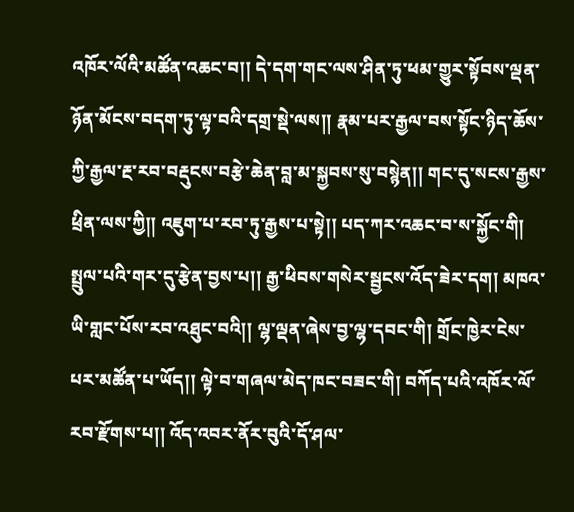འཁོར་ལོའི་མཚོན་འཆང་བ།། དེ་དག་གང་ལས་ཤིན་ཏུ་ཕམ་གྱུར་སྟོབས་ལྡན་ཉོན་མོངས་བདག་ཏུ་ལྟ་བའི་དགྲ་སྡེ་ལས།། རྣམ་པར་རྒྱལ་བས་སྟོང་ཉིད་ཆོས་ཀྱི་རྒྱལ་རྔ་རབ་བརྡུངས་བརྩེ་ཆེན་བླ་མ་སྐྱབས་སུ་བསྙེན།། གང་དུ་སངས་རྒྱས་ཕྲིན་ལས་ཀྱི།། འཇུག་པ་རབ་ཏུ་རྒྱས་པ་སྟེ།། པད་ཀར་འཆང་བ་ས་སྐྱོང་གི། སྤྲུལ་པའི་གར་དུ་རྩེན་བྱས་པ།། རྒྱ་ཕིབས་གསེར་སྦྱངས་འོད་ཟེར་དག། མཁའ་ཡི་གླང་པོས་རབ་འཐུང་བའི།། ལྷ་ལྡན་ཞེས་བྱ་ལྷ་དབང་གི། གྲོང་ཁྱེར་ངེས་པར་མཚོན་པ་ཡོད།། ལྟེ་བ་གཞལ་མེད་ཁང་བཟང་གི། བཀོད་པའི་འཁོར་ལོ་རབ་རྫོགས་པ།། འོད་འབར་ནོར་བུའི་དོ་ཤལ་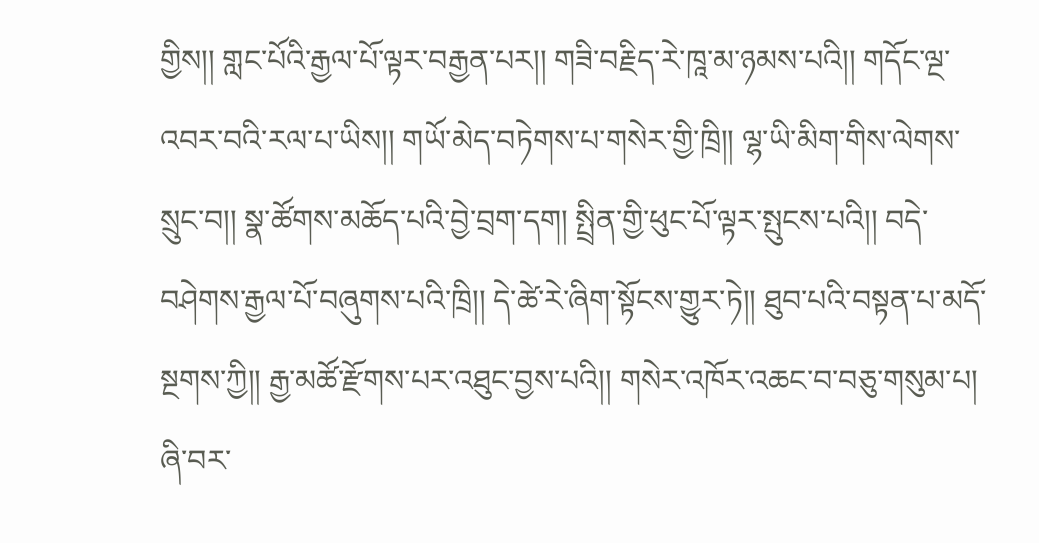གྱིས།། གླང་པོའི་རྒྱལ་པོ་ལྟར་བརྒྱན་པར།། གཟི་བརྗིད་རེ་ཁཱ་མ་ཉམས་པའི།། གདོང་ལྔ་འབར་བའི་རལ་པ་ཡིས།། གཡོ་མེད་བཏེགས་པ་གསེར་གྱི་ཁྲི།། ལྷ་ཡི་མིག་གིས་ལེགས་སྲུང་བ།། སྣ་ཚོགས་མཆོད་པའི་བྱེ་བྲག་དག། སྤྲིན་གྱི་ཕུང་པོ་ལྟར་སྤུངས་པའི།། བདེ་བཤེགས་རྒྱལ་པོ་བཞུགས་པའི་ཁྲི།། དེ་ཚེ་རེ་ཞིག་སྟོངས་གྱུར་ཏེ།། ཐུབ་པའི་བསྟན་པ་མདོ་སྔགས་ཀྱི།། རྒྱ་མཚོ་རྫོགས་པར་འཐུང་བྱས་པའི།། གསེར་འཁོར་འཆང་བ་བཅུ་གསུམ་པ། ཞི་བར་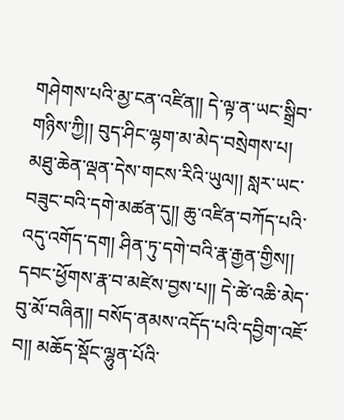གཤེགས་པའི་མྱ་ངན་འཛིན།། དེ་ལྟ་ན་ཡང་སྒྲིབ་གཉིས་ཀྱི།། བུད་ཤིང་ལྷག་མ་མེད་བསྲེགས་པ། མཐུ་ཆེན་ལྡན་དེས་གངས་རིའི་ཡུལ།། སླར་ཡང་བཟུང་བའི་དགེ་མཚན་དུ།། ཆུ་འཛིན་བཀོད་པའི་འདུ་འགོད་དག། ཤིན་ཏུ་དགེ་བའི་རྣ་རྒྱན་གྱིས།། དབང་ཕྱོགས་རྣ་བ་མཛེས་བྱས་པ།། དེ་ཚེ་འཆི་མེད་བུ་མོ་བཞིན།། བསོད་ནམས་འདོད་པའི་དབྱིག་འཇོ་བ།། མཆོད་སྡོང་ལྷུན་པོའི་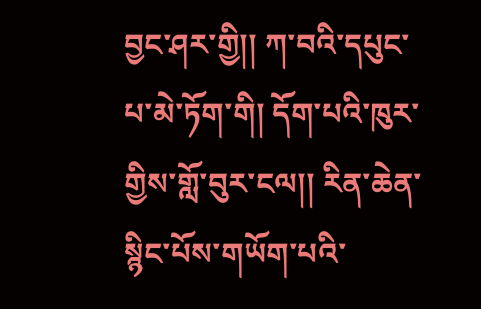བྱང་ཤར་གྱི།། ཀ་བའི་དཔུང་པ་མེ་ཏོག་གི། དོག་པའི་ཁུར་གྱིས་གློ་བུར་ངལ།། རིན་ཆེན་སྙིང་པོས་གཡོག་པའི་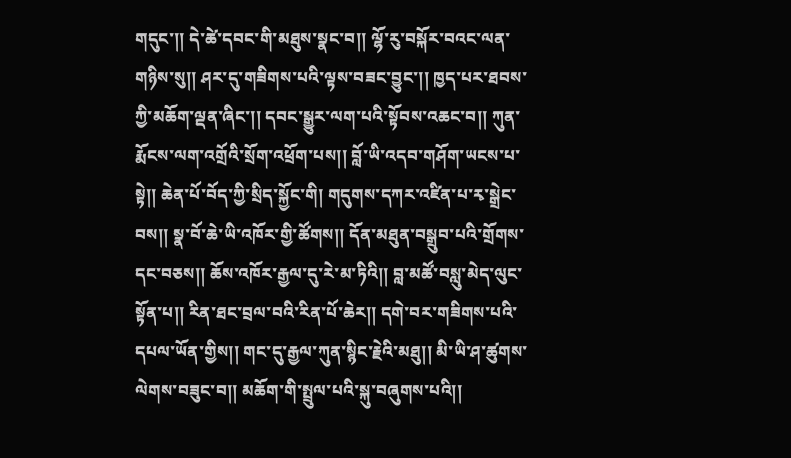གདུང་།། དེ་ཚེ་དབང་གི་མཐུས་སྣང་བ།། ལྷོ་རུ་བསྐོར་བའང་ལན་གཉིས་སུ།། ཤར་དུ་གཟིགས་པའི་ལྟས་བཟང་བྱུང་།། ཁྱད་པར་ཐབས་ཀྱི་མཆོག་ལྡན་ཞིང་།། དབང་སྒྱུར་ལག་པའི་སྟོབས་འཆང་བ།། ཀུན་རྨོངས་ལག་འགྲོའི་སྲོག་འཕྲོག་པས།། བློ་ཡི་འདབ་གཤོག་ཡངས་པ་སྟེ།། ཆེན་པོ་བོད་ཀྱི་སྲིད་སྐྱོང་གི། གདུགས་དཀར་འཛིན་པ་རྭ་སྒྲེང་བས།། སྣ་བོ་ཆེ་ཡི་འཁོར་གྱི་ཚོགས།། དོན་མཐུན་བསྒྲུབ་པའི་གྲོགས་དང་བཅས།། ཆོས་འཁོར་རྒྱལ་དུ་རེ་མ་ཏིའི།། བླ་མཚོ་བསླུ་མེད་ལུང་སྟོན་པ།། རིན་ཐང་བྲལ་བའི་རིན་པོ་ཆེར།། དགེ་བར་གཟིགས་པའི་དཔལ་ཡོན་གྱིས།། གང་དུ་རྒྱལ་ཀུན་སྙིང་རྗེའི་མཐུ།། མི་ཡི་ཤ་ཚུགས་ལེགས་བཟུང་བ།། མཆོག་གི་སྤྲུལ་པའི་སྐུ་བཞུགས་པའི།།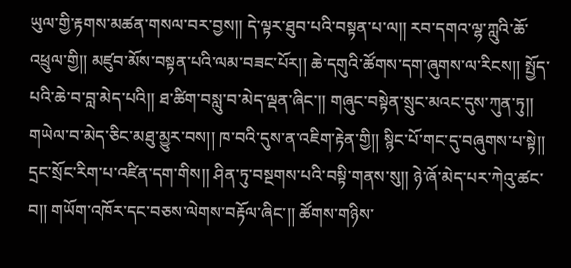ཡུལ་གྱི་རྟགས་མཚན་གསལ་བར་བྱས།། དེ་ལྟར་ཐུབ་པའི་བསྟན་པ་ལ།། རབ་དགའ་ལྷ་ཀླུའི་ཆོ་འཕྲུལ་གྱི།། མཛུབ་མོས་བསྟན་པའི་ལམ་བཟང་པོར།། ཆེ་དགུའི་ཚོགས་དག་ཞུགས་ལ་རིངས།། སྤྱོད་པའི་ཆེ་བ་བླ་མེད་པའི།། ཐ་ཚིག་བསླུ་བ་མེད་ལྡན་ཞིང་།། གཞུང་བསྟེན་སྲུང་མའང་དུས་ཀུན་ཏུ།། གཡེལ་བ་མེད་ཅིང་མཐུ་མྱུར་བས།། ཁ་བའི་དུས་ན་འཇིག་རྟེན་གྱི།། སྙིང་པོ་གང་དུ་བཞུགས་པ་སྟེ།། དྲང་སྲོང་རིག་པ་འཛིན་དག་གིས།། ཤིན་ཏུ་བསྔགས་པའི་བསྟི་གནས་སུ།། ཉེ་ཞོ་མེད་པར་ཀེའུ་ཚང་བ།། གཡོག་འཁོར་དང་བཅས་ལེགས་བརྟོལ་ཞིང་།། ཚོགས་གཉིས་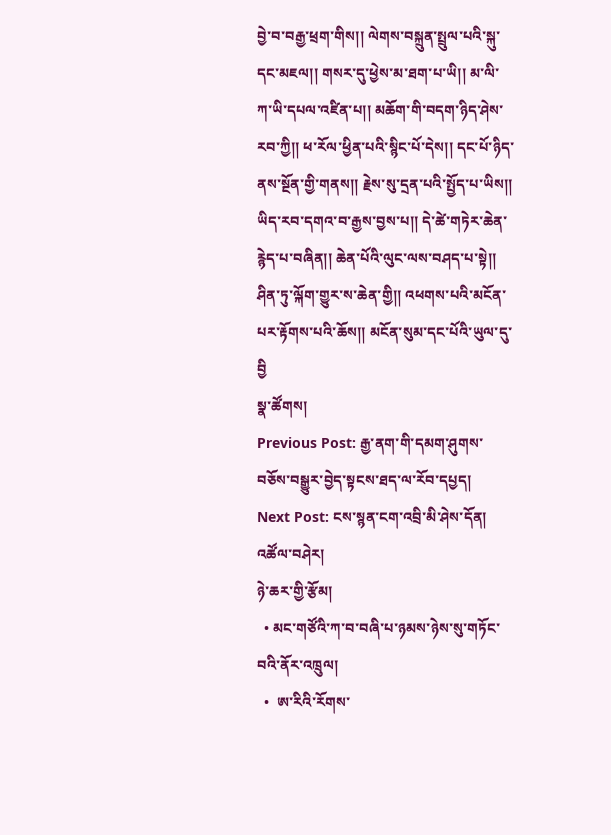བྱེ་བ་བརྒྱ་ཕྲག་གིས།། ལེགས་བསྐྲུན་སྤྲུལ་པའི་སྐུ་དང་མཇལ།། གསར་དུ་ཕྱེས་མ་ཐག་པ་ཡི།། མ་ལི་ཀ་ཡི་དཔལ་འཛིན་པ།། མཆོག་གི་བདག་ཉིད་ཤེས་རབ་ཀྱི།། ཕ་རོལ་ཕྱིན་པའི་སྙིང་པོ་དེས།། དང་པོ་ཉིད་ནས་སྔོན་གྱི་གནས།། རྗེས་སུ་དྲན་པའི་སྤྱོད་པ་ཡིས།། ཡིད་རབ་དགའ་བ་རྒྱས་བྱས་པ།། དེ་ཚེ་གཏེར་ཆེན་རྙེད་པ་བཞིན།། ཆེན་པོའི་ལུང་ལས་བཤད་པ་སྟེ།། ཤིན་ཏུ་ལྐོག་གྱུར་ས་ཆེན་གྱི།། འཕགས་པའི་མངོན་པར་རྟོགས་པའི་ཆོས།། མངོན་སུམ་དང་པོའི་ཡུལ་དུ་བྱི
སྣ་ཚོགས།
Previous Post: རྒྱ་ནག་གི་དམག་ཤུགས་བཅོས་བསྒྱུར་བྱེད་སྟངས་ཐད་ལ་རོབ་དཔྱད།
Next Post: ངས་སྙན་ངག་འབྲི་མི་ཤེས་དོན།
འཚོལ་བཤེར།
ཉེ་ཆར་གྱི་རྩོམ།
  • མང་གཙོའི་ཀ་བ་བཞི་པ་ཉམས་ཉེས་སུ་གཏོང་བའི་ནོར་འཁྲུལ།
  •  ཨ་རིའི་རོགས་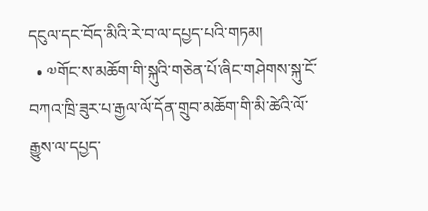དངུལ་དང་བོད་མིའི་རེ་བ་ལ་དཔྱད་པའི་གཏམ།
  • ༧གོང་ས་མཆོག་གི་སྐུའི་གཅེན་པོ་ཞིང་གཤེགས་སྐུ་ངོ་བཀའ་ཁྲི་ཟུར་པ་རྒྱལ་ལོ་དོན་གྲུབ་མཆོག་གི་མི་ཚེའི་ལོ་རྒྱུས་ལ་དཔྱད་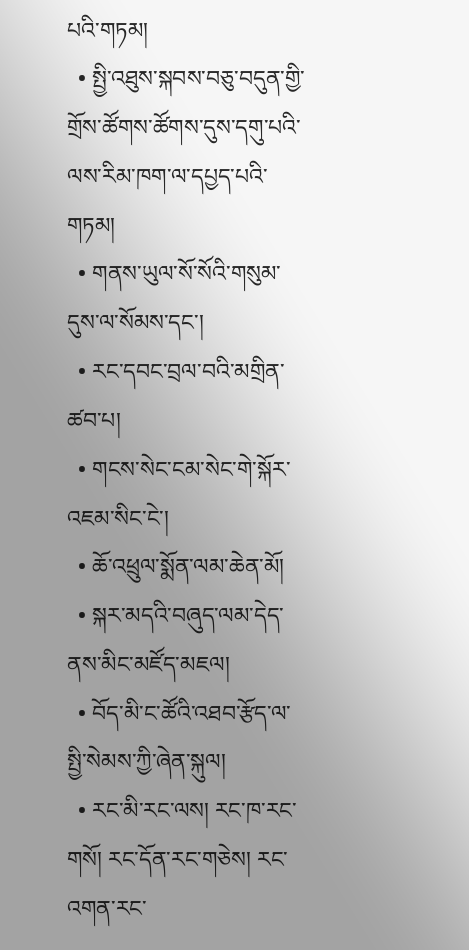པའི་གཏམ།
  • སྤྱི་འཐུས་སྐབས་བཅུ་བདུན་གྱི་གྲོས་ཚོགས་ཚོགས་དུས་དགུ་པའི་ལས་རིམ་ཁག་ལ་དཔྱད་པའི་གཏམ།
  • གནས་ཡུལ་སོ་སོའི་གསུམ་དུས་ལ་སོམས་དང་།
  • རང་དབང་བྲལ་བའི་མགྲིན་ཚབ་པ།
  • གངས་སེང་ངམ་སེང་གེ་སྐོར་འཇམ་སིང་ངེ་།
  • ཆོ་འཕྲུལ་སྨོན་ལམ་ཆེན་མོ།
  • སྐར་མདའི་བཞུད་ལམ་དེད་ནས་མིང་མཛོད་མཇལ།
  • བོད་མི་ང་ཚོའི་འཐབ་རྩོད་ལ་སྤྱི་སེམས་ཀྱི་ཞེན་སྐུལ།
  • རང་མི་རང་ལས། རང་ཁ་རང་གསོ། རང་དོན་རང་གཅེས། རང་འགན་རང་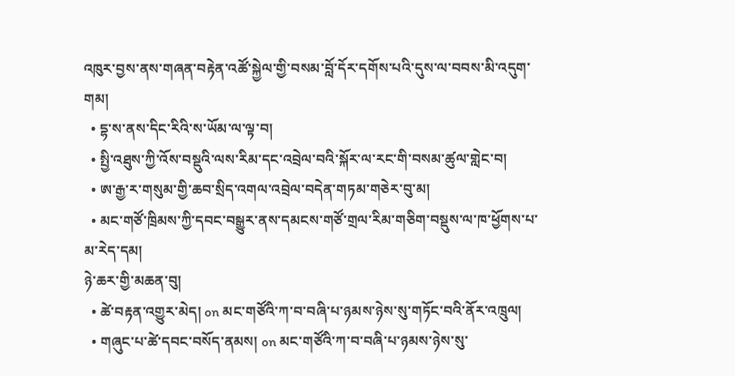འཁུར་བྱས་ནས་གཞན་བརྟེན་འཚོ་སྐྱེལ་གྱི་བསམ་བློ་དོར་དགོས་པའི་དུས་ལ་བབས་མི་འདུག་གམ།
  • དྷ་ས་ནས་དིང་རིའི་ས་ཡོམ་ལ་ལྟ་བ།
  • སྤྱི་འཐུས་ཀྱི་འོས་བསྡུའི་ལས་རིམ་དང་འབྲེལ་བའི་སྐོར་ལ་རང་གི་བསམ་ཚུལ་གླེང་བ།
  • ཨ་རྒྱ་ར་གསུམ་གྱི་ཆབ་སྲིད་འགལ་འབྲེལ་བདེན་གཏམ་གཅེར་བུ་མ།
  • མང་གཙོ་ཁྲིམས་ཀྱི་དབང་བསྒྱུར་ནས་དམངས་གཙོ་གྲལ་རིམ་གཅིག་བསྡུས་ལ་ཁ་ཕྱོགས་པ་མ་རེད་དམ།
ཉེ་ཆར་གྱི་མཆན་བུ།
  • ཚེ་བརྟན་འགྱུར་མེད། on མང་གཙོའི་ཀ་བ་བཞི་པ་ཉམས་ཉེས་སུ་གཏོང་བའི་ནོར་འཁྲུལ།
  • གཞུང་པ་ཚེ་དབང་བསོད་ནམས། on མང་གཙོའི་ཀ་བ་བཞི་པ་ཉམས་ཉེས་སུ་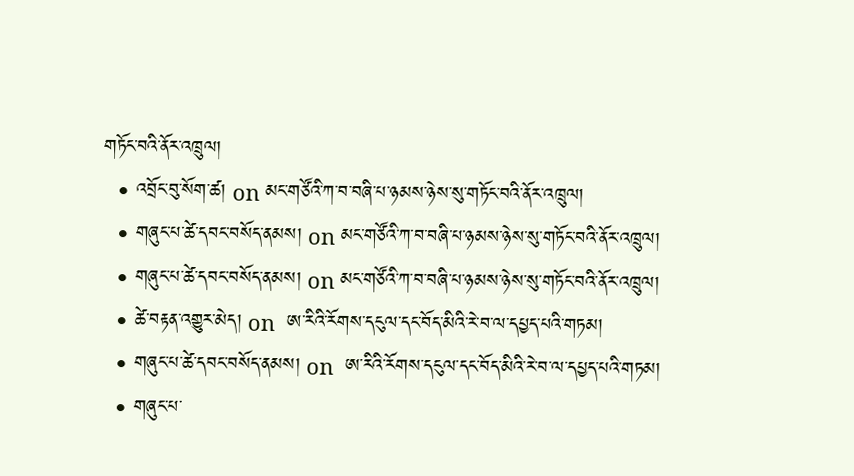གཏོང་བའི་ནོར་འཁྲུལ།
  • འབྲོང་བུ་སོག་ཚ། on མང་གཙོའི་ཀ་བ་བཞི་པ་ཉམས་ཉེས་སུ་གཏོང་བའི་ནོར་འཁྲུལ།
  • གཞུང་པ་ཚེ་དབང་བསོད་ནམས། on མང་གཙོའི་ཀ་བ་བཞི་པ་ཉམས་ཉེས་སུ་གཏོང་བའི་ནོར་འཁྲུལ།
  • གཞུང་པ་ཚེ་དབང་བསོད་ནམས། on མང་གཙོའི་ཀ་བ་བཞི་པ་ཉམས་ཉེས་སུ་གཏོང་བའི་ནོར་འཁྲུལ།
  • ཚེ་བརྟན་འགྱུར་མེད། on  ཨ་རིའི་རོགས་དངུལ་དང་བོད་མིའི་རེ་བ་ལ་དཔྱད་པའི་གཏམ།
  • གཞུང་པ་ཚེ་དབང་བསོད་ནམས། on  ཨ་རིའི་རོགས་དངུལ་དང་བོད་མིའི་རེ་བ་ལ་དཔྱད་པའི་གཏམ།
  • གཞུང་པ་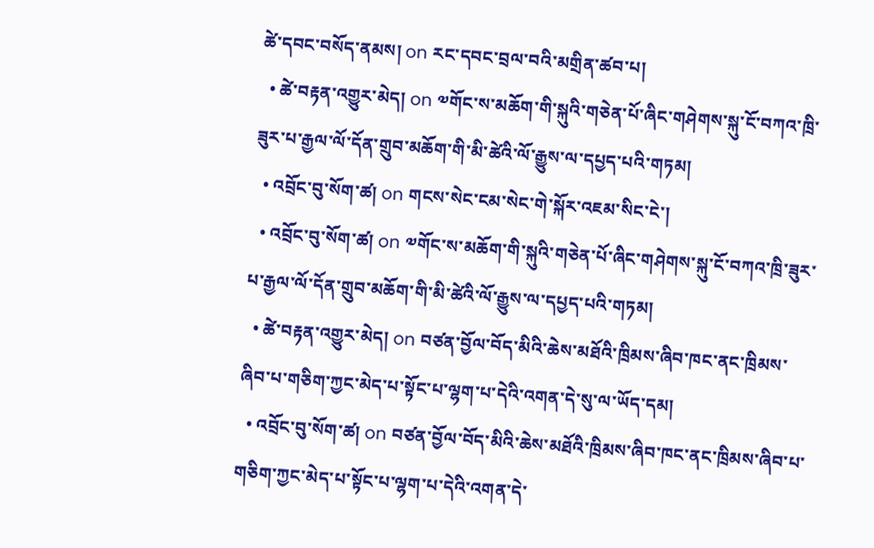ཚེ་དབང་བསོད་ནམས། on རང་དབང་བྲལ་བའི་མགྲིན་ཚབ་པ།
  • ཚེ་བརྟན་འགྱུར་མེད། on ༧གོང་ས་མཆོག་གི་སྐུའི་གཅེན་པོ་ཞིང་གཤེགས་སྐུ་ངོ་བཀའ་ཁྲི་ཟུར་པ་རྒྱལ་ལོ་དོན་གྲུབ་མཆོག་གི་མི་ཚེའི་ལོ་རྒྱུས་ལ་དཔྱད་པའི་གཏམ།
  • འབྲོང་བུ་སོག་ཚ། on གངས་སེང་ངམ་སེང་གེ་སྐོར་འཇམ་སིང་ངེ་།
  • འབྲོང་བུ་སོག་ཚ། on ༧གོང་ས་མཆོག་གི་སྐུའི་གཅེན་པོ་ཞིང་གཤེགས་སྐུ་ངོ་བཀའ་ཁྲི་ཟུར་པ་རྒྱལ་ལོ་དོན་གྲུབ་མཆོག་གི་མི་ཚེའི་ལོ་རྒྱུས་ལ་དཔྱད་པའི་གཏམ།
  • ཚེ་བརྟན་འགྱུར་མེད། on བཙན་བྱོལ་བོད་མིའི་ཆེས་མཐོའི་ཁྲིམས་ཞིབ་ཁང་ནང་ཁྲིམས་ཞིབ་པ་གཅིག་ཀྱང་མེད་པ་སྟོང་པ་ལྷག་པ་དེའི་འགན་དེ་སུ་ལ་ཡོད་དམ།
  • འབྲོང་བུ་སོག་ཚ། on བཙན་བྱོལ་བོད་མིའི་ཆེས་མཐོའི་ཁྲིམས་ཞིབ་ཁང་ནང་ཁྲིམས་ཞིབ་པ་གཅིག་ཀྱང་མེད་པ་སྟོང་པ་ལྷག་པ་དེའི་འགན་དེ་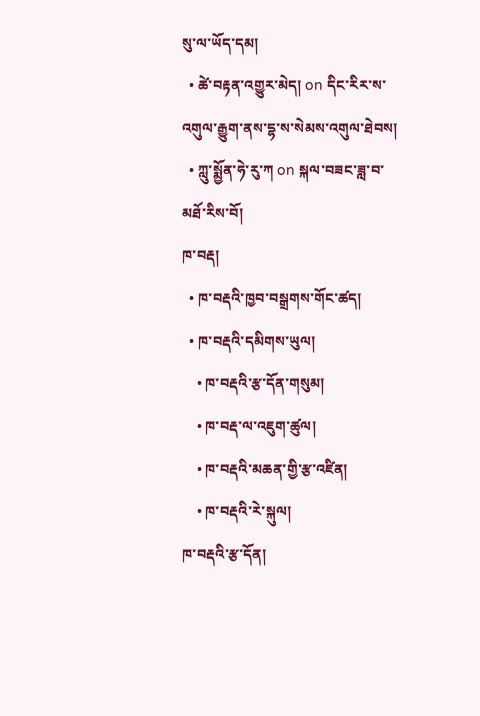སུ་ལ་ཡོད་དམ།
  • ཚེ་བརྟན་འགྱུར་མེད། on དིང་རིར་ས་འགུལ་རྒྱུག་ནས་དྷ་ས་སེམས་འགུལ་ཐེབས།
  • ཀླུ་སྨྱོན་ཧེ་རུ་ཀ on སྐལ་བཟང་ཟླ་བ་མཐོ་རིས་བོ།
ཁ་བརྡ།
  • ཁ་བརྡའི་ཁྱབ་བསྒྲགས་གོང་ཚད།
  • ཁ་བརྡའི་དམིགས་ཡུལ།
    • ཁ་བརྡའི་རྩ་དོན་གསུམ།
    • ཁ་བརྡ་ལ་འཇུག་ཚུལ།
    • ཁ་བརྡའི་མཆན་གྱི་རྩ་འཛིན།
    • ཁ་བརྡའི་རེ་སྐུལ།
ཁ་བརྡའི་རྩ་དོན།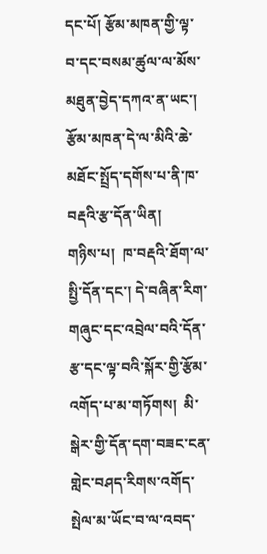དང་པོ། རྩོམ་མཁན་གྱི་ལྟ་བ་དང་བསམ་ཚུལ་ལ་མོས་མཐུན་བྱེད་དཀའ་ན་ཡང་། རྩོམ་མཁན་དེ་ལ་མིའི་ཆེ་མཐོང་སྤྲོད་དགོས་པ་ནི་ཁ་བརྡའི་རྩ་དོན་ཡིན།
གཉིས་པ།  ཁ་བརྡའི་ཐོག་ལ་སྤྱི་དོན་དང་། དེ་བཞིན་རིག་གཞུང་དང་འབྲེལ་བའི་དོན་རྩ་དང་ལྟ་བའི་སྐོར་གྱི་རྩོམ་འགོད་པ་མ་གཏོགས།  མི་སྒེར་གྱི་དོན་དག་བཟང་ངན་གླེང་བཤད་རིགས་འགོད་སྤེལ་མ་ཡོང་བ་ལ་འབད་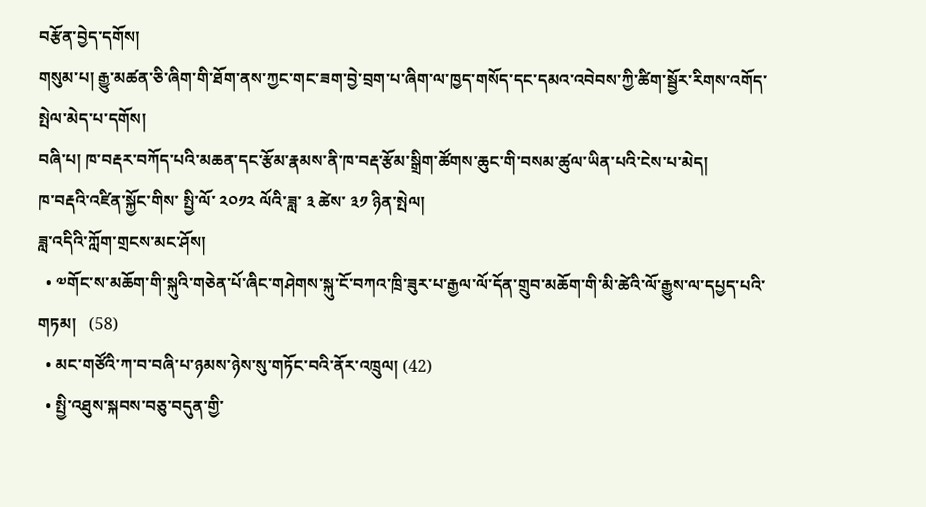བརྩོན་བྱེད་དགོས།
གསུམ་པ། རྒྱུ་མཚན་ཅི་ཞིག་གི་ཐོག་ནས་ཀྱང་གང་ཟག་བྱེ་བྲག་པ་ཞིག་ལ་ཁྱད་གསོད་དང་དམའ་འབེབས་ཀྱི་ཚིག་སྦྱོར་རིགས་འགོད་སྤེལ་མེད་པ་དགོས།
བཞི་པ། ཁ་བརྡར་བཀོད་པའི་མཆན་དང་རྩོམ་རྣམས་ནི་ཁ་བརྡ་རྩོམ་སྒྲིག་ཚོགས་ཆུང་གི་བསམ་ཚུལ་ཡིན་པའི་ངེས་པ་མེད།
ཁ་བརྡའི་འཛིན་སྐྱོང་གིས་ སྤྱི་ལོ་ ༢༠༡༢ ལོའི་ཟླ་ ༣ ཚེས་ ༣༡ ཉིན་སྤེལ།
ཟླ་འདིའི་ཀློག་གྲངས་མང་ཤོས།
  • ༧གོང་ས་མཆོག་གི་སྐུའི་གཅེན་པོ་ཞིང་གཤེགས་སྐུ་ངོ་བཀའ་ཁྲི་ཟུར་པ་རྒྱལ་ལོ་དོན་གྲུབ་མཆོག་གི་མི་ཚེའི་ལོ་རྒྱུས་ལ་དཔྱད་པའི་གཏམ།   (58)
  • མང་གཙོའི་ཀ་བ་བཞི་པ་ཉམས་ཉེས་སུ་གཏོང་བའི་ནོར་འཁྲུལ། (42)
  • སྤྱི་འཐུས་སྐབས་བཅུ་བདུན་གྱི་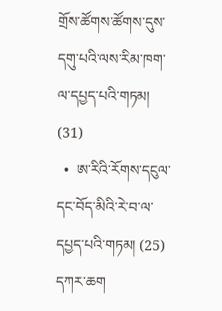གྲོས་ཚོགས་ཚོགས་དུས་དགུ་པའི་ལས་རིམ་ཁག་ལ་དཔྱད་པའི་གཏམ།   (31)
  •  ཨ་རིའི་རོགས་དངུལ་དང་བོད་མིའི་རེ་བ་ལ་དཔྱད་པའི་གཏམ། (25)
དཀར་ཆག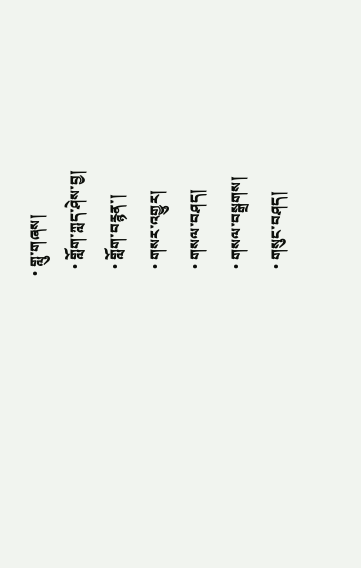• གླུ་གཞས།
  • གློག་ཀླད་ཤེས་བྱ།
  • གློག་བརྙན་།
  • གསར་འགྱུར།
  • གསལ་བཤད།
  • གསལ་བསྒྲགས།
  • གསུང་བཤད།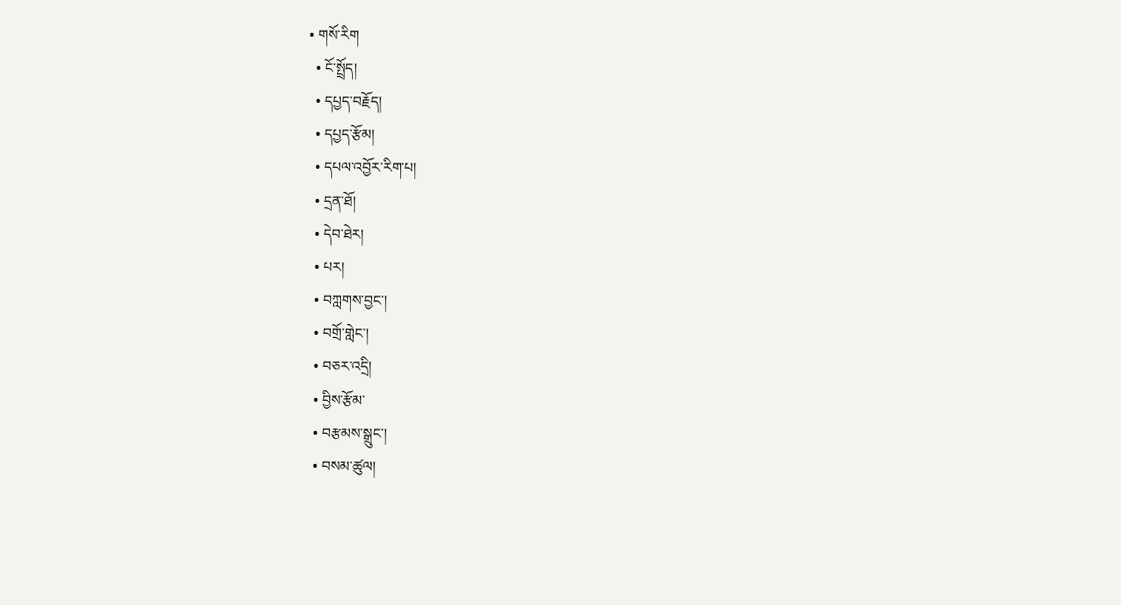• གསོ་རིག
  • ངོ་སྤྲོད།
  • དཔྱད་བརྗོད།
  • དཔྱད་རྩོམ།
  • དཔལ་འབྱོར་རིག་པ།
  • དྲན་ཐོ།
  • དེབ་ཐེར།
  • པར།
  • བཀླགས་བྱང་།
  • བགྲོ་གླེང་།
  • བཅར་འདྲི།
  • བྱིས་རྩོམ་
  • བརྩམས་སྒྲུང་།
  • བསམ་ཚུལ།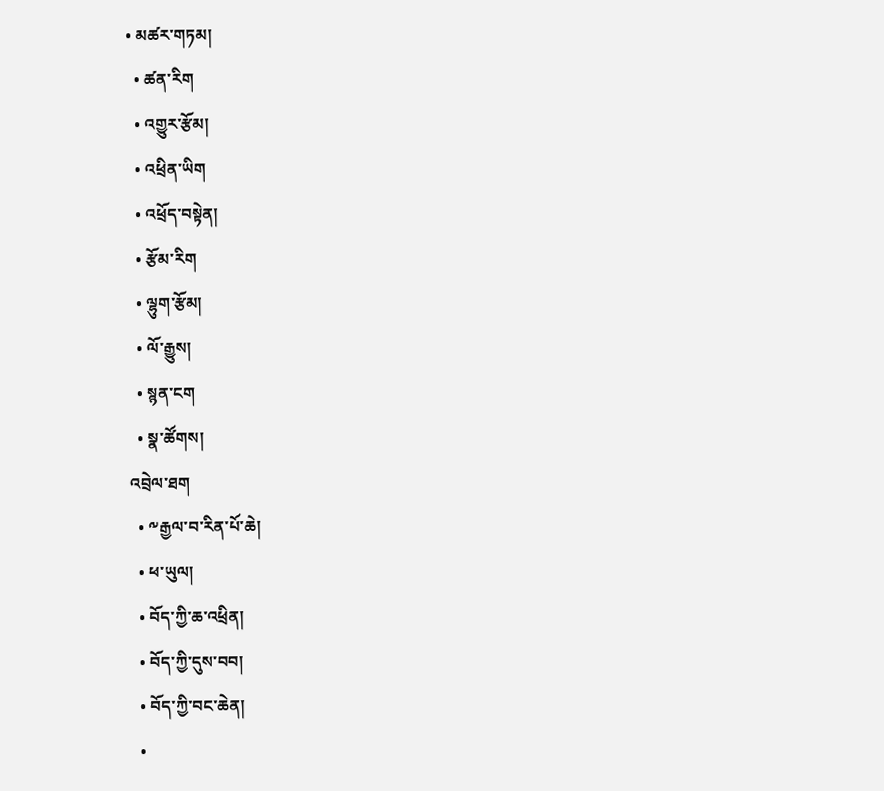• མཚར་གཏམ།
  • ཚན་རིག
  • འགྱུར་རྩོམ།
  • འཕྲིན་ཡིག
  • འཕྲོད་བསྟེན།
  • རྩོམ་རིག
  • ལྷུག་རྩོམ།
  • ལོ་རྒྱུས།
  • སྙན་ངག
  • སྣ་ཚོགས།
འབྲེལ་ཐག
  • ༸རྒྱལ་བ་རིན་པོ་ཆེ།
  • ཕ་ཡུལ།
  • བོད་ཀྱི་ཆ་འཕྲིན།
  • བོད་ཀྱི་དུས་བབ།
  • བོད་ཀྱི་བང་ཆེན།
  •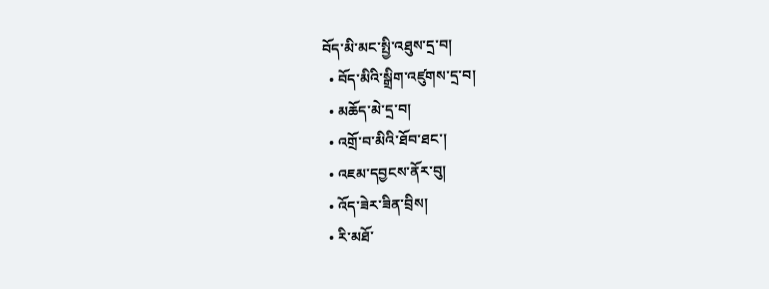བོད་མི་མང་སྤྱི་འཐུས་དྲ་བ།
  • བོད་མིའི་སྒྲིག་འཛུགས་དྲ་བ།
  • མཆོད་མེ་དྲ་བ།
  • འགྲོ་བ་མིའི་ཐོབ་ཐང་།
  • འཇམ་དབྱངས་ནོར་བུ།
  • འོད་ཟེར་ཟིན་བྲིས།
  • རི་མཐོ་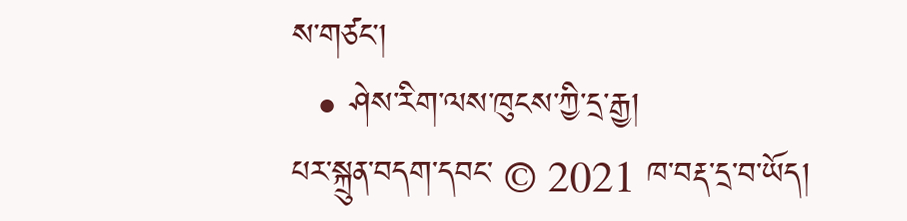ས་གཙང་།
  • ཤེས་རིག་ལས་ཁུངས་ཀྱི་དྲ་རྒྱ།
པར་སྐྲུན་བདག་དབང་ © 2021 ཁ་བརྡ་དྲ་བ་ཡོད།